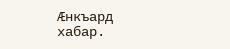Æнкъард хабар.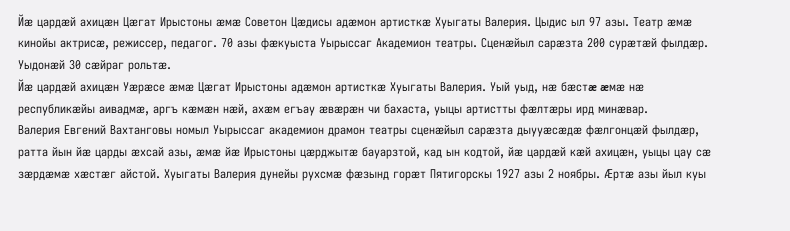Йæ цардæй ахицæн Цæгат Ирыстоны æмæ Советон Цæдисы адæмон артисткæ Хуыгаты Валерия. Цыдис ыл 97 азы. Театр æмæ кинойы актрисæ, режиссер, педагог. 70 азы фæкуыста Уырыссаг Академион театры. Сценæйыл сарæзта 200 сурæтæй фылдæр. Уыдонæй 30 сæйраг рольтæ.
Йæ цардæй ахицæн Уæрæсе æмæ Цæгат Ирыстоны адæмон артисткæ Хуыгаты Валерия. Уый уыд, нæ бæстæ æмæ нæ республикæйы аивадмæ, аргъ кæмæн нæй, ахæм егъау æвæрæн чи бахаста, уыцы артистты фæлтæры ирд минæвар.
Валерия Евгений Вахтанговы номыл Уырыссаг академион драмон театры сценæйыл сарæзта дыууæсæдæ фæлгонцæй фылдæр, ратта йын йæ царды æхсай азы, æмæ йæ Ирыстоны цæрджытæ бауарзтой, кад ын кодтой, йæ цардæй кæй ахицæн, уыцы цау сæ зæрдæмæ хæстæг айстой. Хуыгаты Валерия дунейы рухсмæ фæзынд горæт Пятигорскы 1927 азы 2 ноябры. Æртæ азы йыл куы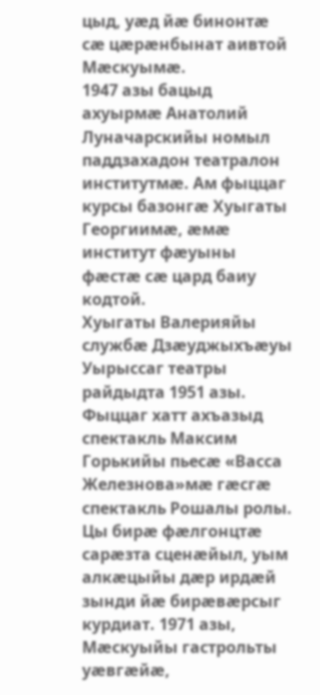цыд, уæд йæ бинонтæ сæ цæрæнбынат аивтой Мæскуымæ.
1947 азы бацыд ахуырмæ Анатолий Луначарскийы номыл паддзахадон театралон институтмæ. Ам фыццаг курсы базонгæ Хуыгаты Георгиимæ, æмæ институт фæуыны фæстæ сæ цард баиу кодтой.
Хуыгаты Валерияйы службæ Дзæуджыхъæуы Уырыссаг театры райдыдта 1951 азы. Фыццаг хатт ахъазыд спектакль Максим Горькийы пьесæ «Васса Железнова»мæ гæсгæ спектакль Рошалы ролы. Цы бирæ фæлгонцтæ сарæзта сценæйыл, уым алкæцыйы дæр ирдæй зынди йæ бирæвæрсыг курдиат. 1971 азы, Мæскуыйы гастрольты уæвгæйæ,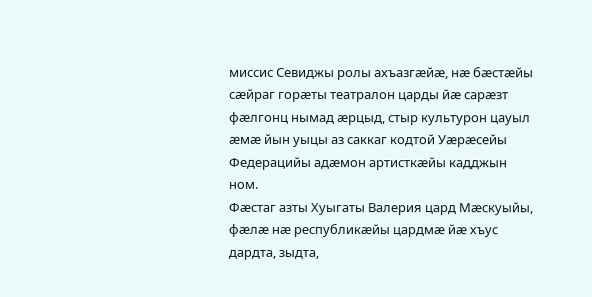миссис Севиджы ролы ахъазгæйæ, нæ бæстæйы сæйраг горæты театралон царды йæ сарæзт фæлгонц нымад æрцыд, стыр культурон цауыл æмæ йын уыцы аз саккаг кодтой Уæрæсейы Федерацийы адæмон артисткæйы кадджын ном.
Фæстаг азты Хуыгаты Валерия цард Мæскуыйы, фæлæ нæ республикæйы цардмæ йæ хъус дардта, зыдта,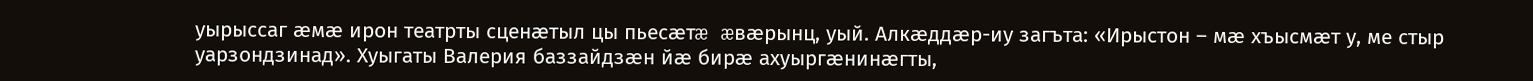уырыссаг æмæ ирон театрты сценæтыл цы пьесæтæ æвæрынц, уый. Алкæддæр-иу загъта: «Ирыстон – мæ хъысмæт у, ме стыр уарзондзинад». Хуыгаты Валерия баззайдзæн йæ бирæ ахуыргæнинæгты,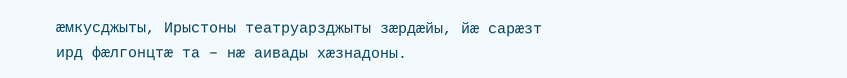æмкусджыты, Ирыстоны театруарзджыты зæрдæйы, йæ сарæзт ирд фæлгонцтæ та – нæ аивады хæзнадоны.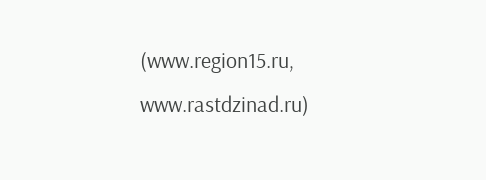(www.region15.ru, www.rastdzinad.ru)